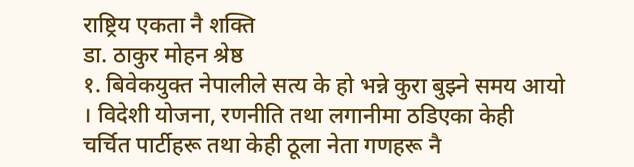राष्ट्रिय एकता नै शक्ति
डा. ठाकुर मोहन श्रेष्ठ
१. बिवेकयुक्त नेपालीले सत्य के हो भन्ने कुरा बुझ्ने समय आयो । विदेशी योजना, रणनीति तथा लगानीमा ठडिएका केही चर्चित पार्टीहरू तथा केही ठूला नेता गणहरू नै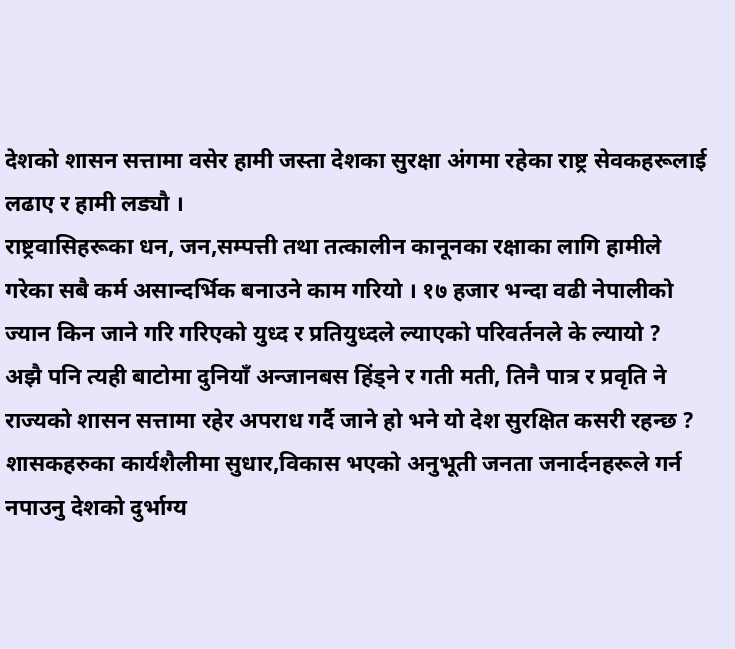देशको शासन सत्तामा वसेर हामी जस्ता देशका सुरक्षा अंगमा रहेका राष्ट्र सेवकहरूलाई लढाए र हामी लड्यौ ।
राष्ट्रवासिहरूका धन, जन,सम्पत्ती तथा तत्कालीन कानूनका रक्षाका लागि हामीले गरेका सबै कर्म असान्दर्भिक बनाउने काम गरियो । १७ हजार भन्दा वढी नेपालीको ज्यान किन जाने गरि गरिएको युध्द र प्रतियुध्दले ल्याएको परिवर्तनले के ल्यायो ?
अझै पनि त्यही बाटोमा दुनियाँ अन्जानबस हिंड्ने र गती मती, तिनै पात्र र प्रवृति ने राज्यको शासन सत्तामा रहेर अपराध गर्दै जाने हो भने यो देश सुरक्षित कसरी रहन्छ ? शासकहरुका कार्यशैलीमा सुधार,विकास भएको अनुभूती जनता जनार्दनहरूले गर्न नपाउनु देशको दुर्भाग्य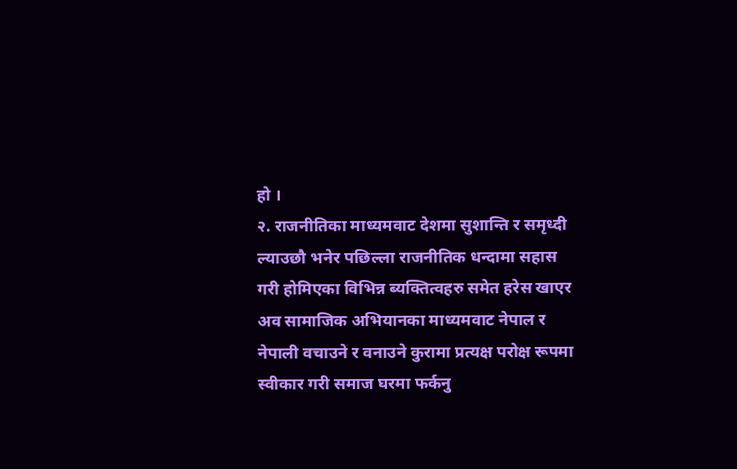हो ।
२. राजनीतिका माध्यमवाट देशमा सुशान्ति र समृध्दी ल्याउछौ भनेर पछिल्ला राजनीतिक धन्दामा सहास गरी होमिएका विभिन्न ब्यक्तित्वहरु समेत हरेस खाएर अव सामाजिक अभियानका माध्यमवाट नेपाल र नेपाली वचाउने र वनाउने कुरामा प्रत्यक्ष परोक्ष रूपमा स्वीकार गरी समाज घरमा फर्कनु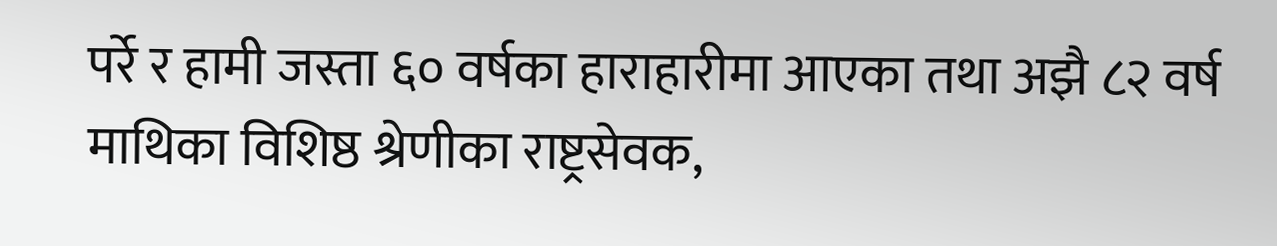पर्रे र हामी जस्ता ६० वर्षका हाराहारीमा आएका तथा अझै ८२ वर्ष माथिका विशिष्ठ श्रेणीका राष्ट्रसेवक,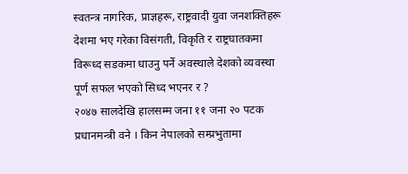स्वतन्त्र नागरिक, प्राज्ञहरू, राष्ट्रवादी युवा जनशक्तिहरू देशमा भए गरेका विसंगती, विकृति र राष्ट्रघातकमा विरूध्द सडकमा धाउनु पर्ने अवस्थाले देशको व्यवस्था पूर्ण सफल भएको सिध्द भएनर र ?
२०४७ सालदेखि हालसम्म जना ११ जना २० पटक प्रधानमन्त्री वने । किन नेपालको सम्प्रभुतामा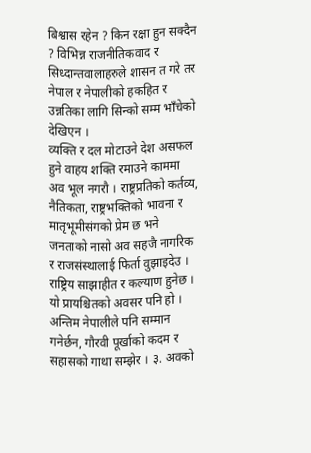बिश्वास रहेन ? किन रक्षा हुन सक्दैन ? विभिन्न राजनीतिकवाद र सिध्दान्तवालाहरुले शासन त गरे तर नेपाल र नेपालीको हकहित र उन्नतिका लागि सिन्को सम्म भाँचेको देखिएन ।
व्यक्ति र दल मोटाउने देश असफल हुने वाहय शक्ति रमाउने काममा अव भूल नगरौ । राष्ट्रप्रतिको कर्तव्य, नैतिकता, राष्ट्रभक्तिको भावना र मातृभूमीसंगको प्रेम छ भने जनताको नासो अव सहजै नागरिक र राजसंस्थालाई फिर्ता वुझाइदेउ । राष्ट्रिय साझाहीत र कल्याण हुनेछ । यो प्रायश्चितको अवसर पनि हो ।
अन्तिम नेपालीले पनि सम्मान गनेर्छन, गौरवी पूर्खाको कदम र सहासको गाथा सम्झेर । ३. अवको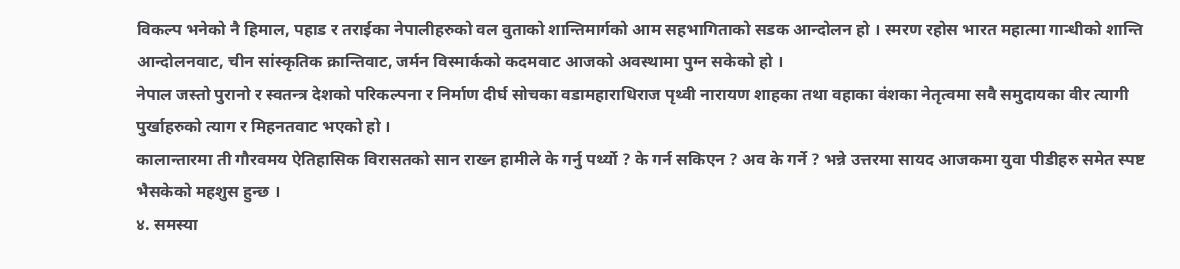विकल्प भनेको नै हिमाल, पहाड र तराईका नेपालीहरुको वल वुताको शान्तिमार्गको आम सहभागिताको सडक आन्दोलन हो । स्मरण रहोस भारत महात्मा गान्धीको शान्ति आन्दोलनवाट, चीन सांस्कृतिक क्रान्तिवाट, जर्मन विस्मार्कको कदमवाट आजको अवस्थामा पुग्न सकेको हो ।
नेपाल जस्तो पुरानो र स्वतन्त्र देशको परिकल्पना र निर्माण दीर्घ सोचका वडामहाराधिराज पृथ्वी नारायण शाहका तथा वहाका वंशका नेतृत्वमा सवै समुदायका वीर त्यागी पुर्खाहरुको त्याग र मिहनतवाट भएको हो ।
कालान्तारमा ती गौरवमय ऐतिहासिक विरासतको सान राख्न हामीले के गर्नु पर्थ्यो ? के गर्न सकिएन ? अव के गर्ने ? भन्ने उत्तरमा सायद आजकमा युवा पीडीहरु समेत स्पष्ट भैसकेको महशुस हुन्छ ।
४. समस्या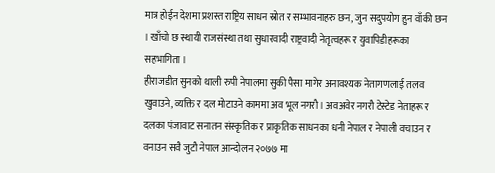मात्र होईन देशमा प्रशस्त राष्ट्रिय साधन स्रोत र सम्भावनाहरु छन, जुन सदुपयोग हुन वाँकी छन । खाँचो छ स्थायी राजसंस्था तथा सुधारवादी राष्ट्रवादी नेतृत्वहरू र युवापिडीहरूका सहभागिता ।
हीराजडीत सुनको थाली रुपी नेपालमा सुकी पैसा मागेर अनावश्यक नेतागणलाई तलव खुवाउने, व्यक्ति र दल मोटाउने काममा अव भूल नगरौ । अवअवेर नगरौ टेस्टेड नेताहरू र दलका पंजावाट सनातन संस्कृतिक र प्राकृतिक साधनका धनी नेपाल र नेपाली वचाउन र वनाउन सवै जुटौ नेपाल आन्दोलन २०७७ मा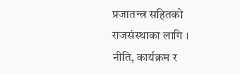प्रजातन्त्र सहितको राजसंस्थाका लागि । नीति, कार्यक्रम र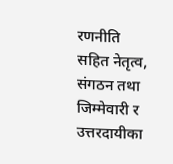रणनीति सहित नेतृत्व, संगठन तथा जिम्मेवारी र उत्तरदायीका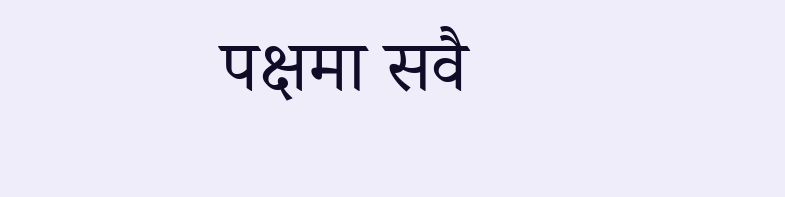पक्षमा सवै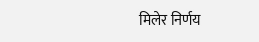मिलेर निर्णय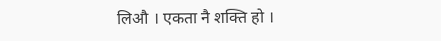लिऔ । एकता नै शक्ति हो ।